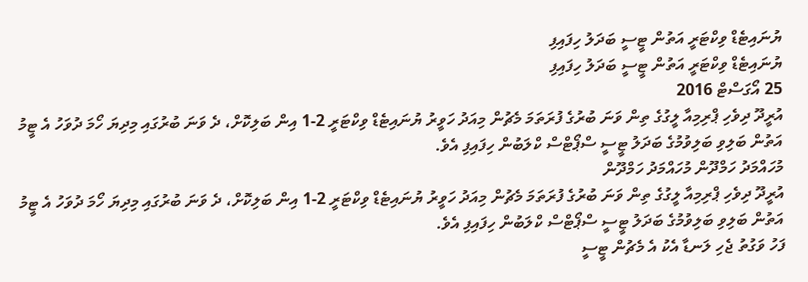ޔުނައިޓެޑް ވިކްޓަރީ އަތުން ޓީސީ ބަދަލު ހިފައިފި
ޔުނައިޓެޑް ވިކްޓަރީ އަތުން ޓީސީ ބަދަލު ހިފައިފި
25 އޯގަސްޓް 2016
އުރީދޫ ދިވެހި ޕްރިމިއާ ލީގުގެ ތިން ވަނަ ބުރުގެ ފުރަތަމަ މެޗުން މިއަދު ހަވީރު ޔުނައިޓެޑް ވިކްޓަރީ 2-1 އިން ބަލިކޮށް، ދެ ވަނަ ބުރުގައި މިދިޔަ ހޯމަ ދުވަހު އެ ޓީމު އަތުން ބަލިވި ބަލިވުމުގެ ބަދަލު ޓީސީ ސްޕޯޓްސް ކްލަބުން ހިފައިފި އެވެ.
މުހައްމަދު ހަމްދޫން މުހައްމަދު ހަމްދޫން
އުރީދޫ ދިވެހި ޕްރިމިއާ ލީގުގެ ތިން ވަނަ ބުރުގެ ފުރަތަމަ މެޗުން މިއަދު ހަވީރު ޔުނައިޓެޑް ވިކްޓަރީ 2-1 އިން ބަލިކޮށް، ދެ ވަނަ ބުރުގައި މިދިޔަ ހޯމަ ދުވަހު އެ ޓީމު އަތުން ބަލިވި ބަލިވުމުގެ ބަދަލު ޓީސީ ސްޕޯޓްސް ކްލަބުން ހިފައިފި އެވެ.
ފަހު ވަގުތު ޖެހި ލަނޑާ އެކު އެ މެޗުން ޓީސީ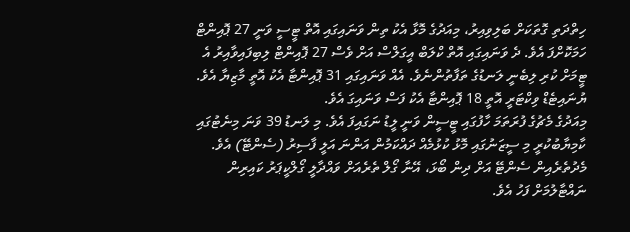ހިތްދަތި ގޮތަކަށް ބަލިވިއިރު، މިއަދުގެ މޮޅާ އެކު ތިން ވަނައިގައި އޮތް ޓީސީ ވަނީ 27 ޕޮއިންޓް ހަމަކޮށްފަ އެވެ. ދެ ވަނައިގައި އޮތް ކްލަބް އީގަލްސް އަށް ވެސް 27 ޕޮއިންޓް ލިބިފައިވާއިރު އެ ޓީމަށް ކުރި ލިބެނީ ލަނޑުގެ ތަފާތުންނެވެ. އެއް ވަނައިގައި 31 ޕޮއިންޓާ އެކު އޮތީ މާޒިޔާ އެވެ. ޔުނައިޓެޑް ވިކްޓަރީ އޮތީ 18 ޕޮއިންޓާ އެކު ފަސް ވަނައިގަ އެވެ.
މިއަދުގެ މެޗުގެ ފުރަތަމަ ހާފުގައި ޓީސީން ވަނީ ލީޑު ނަގައިފަ އެވެ. މި ލަނޑު 39 ވަނަ މިނެޓުގައި ކާމިޔާބުކުރީ މި ސީޒަނުގައި މޮޅު ކުޅުމެއް ދައްކަމުން އަންނަ އަލީ ފާސިރު (ސެންޓޭ) އެވެ. މެދުތެރެއިން ސެންޓޭ އަށް ދިން ބޯޅަ، އޭނާ ގޯލް ތެރެއަށް ވައްދާލީ ގޯލްކީޕަރު ކައިރިން ނައްޓާލުމަށް ފަހު އެވެ.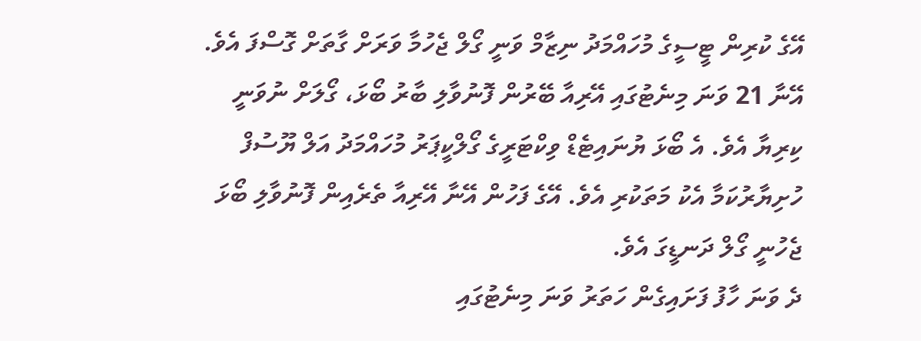އޭގެ ކުރިން ޓީސީގެ މުހައްމަދު ނިޒާމް ވަނީ ގޯލް ޖެހުމާ ވަރަށް ގާތަށް ގޮސްފަ އެވެ. އޭނާ 21 ވަނަ މިނެޓުގައި އޭރިއާ ބޭރުން ފޮނުވާލި ބާރު ބޯޅަ، ގޯލަށް ނުވަނީ ކިރިޔާ އެވެ. އެ ބޯޅަ ޔުނައިޓެޑް ވިކްޓަރީގެ ގޯލްކީޕަރު މުހައްމަދު އަލް ޔޫސުފް ހުށިޔާރުކަމާ އެކު މަތަކުރި އެވެ. އޭގެ ފަހުން އޭނާ އޭރިއާ ތެރެއިން ފޮނުވާލި ބޯޅަ ޖެހުނީ ގޯލް ދަނޑީގަ އެވެ.
ދެ ވަނަ ހާފު ފަށައިގެން ހަތަރު ވަނަ މިނެޓުގައި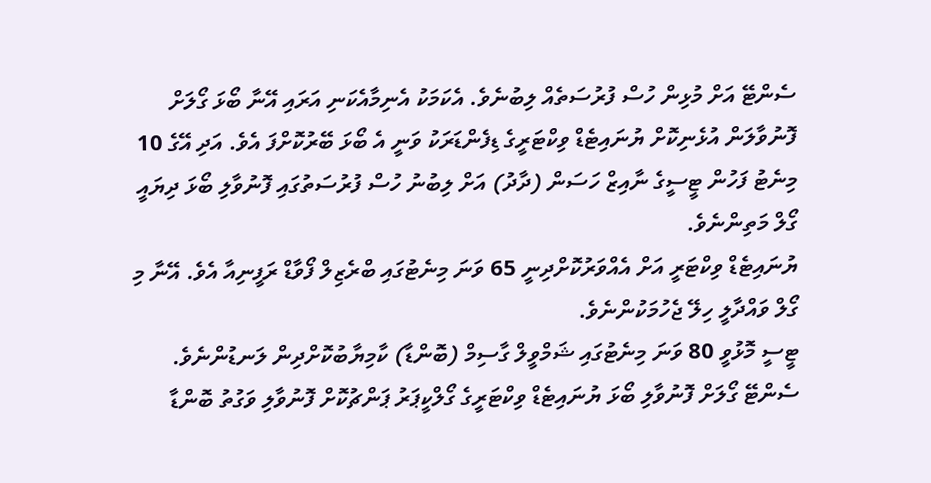ސެންޓޭ އަށް މުޅިން ހުސް ފުރުސަތެއް ލިބުނެވެ. އެކަމަކު އެނިމާއެކަނި އަރައި އޭނާ ބޯޅަ ގޯލަށް ފޮނުވާލަން އުޅެނިކޮށް ޔުނައިޓެޑް ވިކްޓަރީގެ ޑިފެންޑަރަކު ވަނީ އެ ބޯޅަ ބޭރުކޮށްފަ އެވެ. އަދި އޭގެ 10 މިނެޓު ފަހުން ޓީސީގެ ނާއިޒް ހަސަން (ދާދު) އަށް ލިބުނު ހުސް ފުރުސަތުގައި ފޮނުވާލި ބޯޅަ ދިޔައީ ގޯލް މަތިންނެވެ.
ޔުނައިޓެޑް ވިކްޓަރީ އަށް އެއްވަރުކޮށްދިނީ 65 ވަނަ މިނެޓުގައި ބްރެޒިލް ފޯވާޑް ރަފީނިއާ އެވެ. އޭނާ މި ގޯލް ވައްދާލީ ހިލޭ ޖެހުމަކުންނެވެ.
ޓީސީ މޮޅުވީ 80 ވަނަ މިނެޓުގައި ޝަމްވީލް ގާސިމް (ބޮންޑާ) ކާމިޔާބުކޮށްދިން ލަނޑުންނެވެ. ސެންޓޭ ގޯލަށް ފޮނުވާލި ބޯޅަ ޔުނައިޓެޑް ވިކްޓަރީގެ ގޯލްކީޕަރު ޕަންޗުކޮށް ފޮނުވާލި ވަގުތު ބޮންޑާ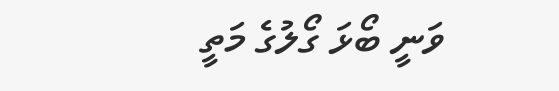ވަނީ ބޯޅަ ގޯލުގެ މަތީ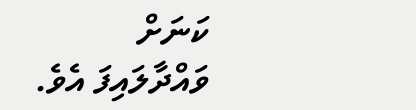ކަނަށް ވައްދާލައިފަ އެވެ.